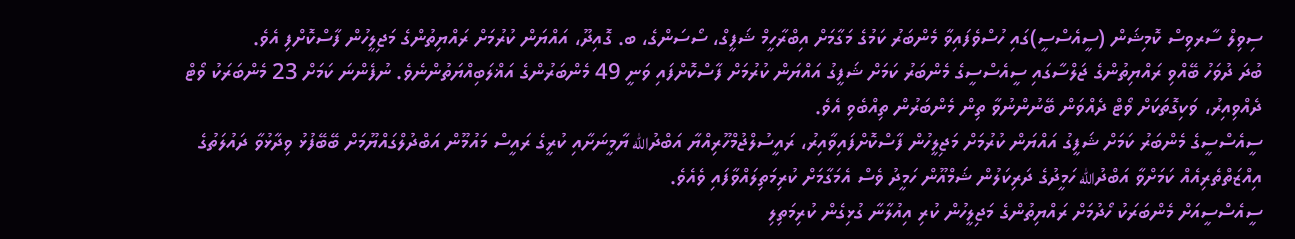ސިވިލް ސާރވިސް ކޮމިޝަން (ސީއެސްސީ)ގައި ހުސްވެފައިވާ މެންބަރު ކަމުގެ މަގާމަށް އިބްރާހީމް ޝަފީގް، ސޯސަންގެ، ބ. ގޮއިދޫ، އައްޔަން ކުރުމަށް ރައްޔިތުންގެ މަޖިލީހުން ފާސްކޮށްފި އެވެ.
ބުދަ ދުވަހު ބޭއްވި ރައްޔިތުންގެ ޖަލްސާގައި ސީއެސްސީގެ މެންބަރު ކަމަށް ޝަފީގު އައްޔަން ކުރުމަށް ފާސްކޮށްފައި ވަނީ 49 މެންބަރުންގެ އަޣްލަބިއްޔަތުންނެވެ. ނުފެންނަ ކަމަށް 23 މެންބަރަކު ވޯޓް ދެއްވިއިރު، ވަކިގޮތަކަށް ވޯޓް ދެއްވަން ބޭނުންނުވާ ތިން މެންބަރުން ތިއްބެވި އެވެ.
ސީއެސްސީގެ މެންބަރު ކަމަށް ޝަފީގު އައްޔަން ކުރުމަށް މަޖިލީހުން ފާސްކޮށްފައިވާއިރު، ރައީސުލްޖުމްހޫރިއްޔާ އަބްދުالله ޔާމީނަށާއި ކުރީގެ ރައީސް މައުމޫން އަބްދުލްގައްޔޫމަށް ބޭބޭފުޅު ވިދާޅުވާ ދައުލަތުގެ އިއްޒަތްތެރިއެއް ކަމަށްވާ އަބްދުالله ހަމީދުގެ ދަރިކަލުން ޝަމްއޫން ހަމީދު ވެސް އެމަގާމަށް ކުރިމަތިލައްވާފައި ވެއެވެ.
ސީއެސްސީއަށް މެންބަރަކު ހޯދުމަށް ރައްޔިތުންގެ މަޖިލީހުން ކުރި އިއުލާނާ ގުޅިގެން ކުރިމަތިލި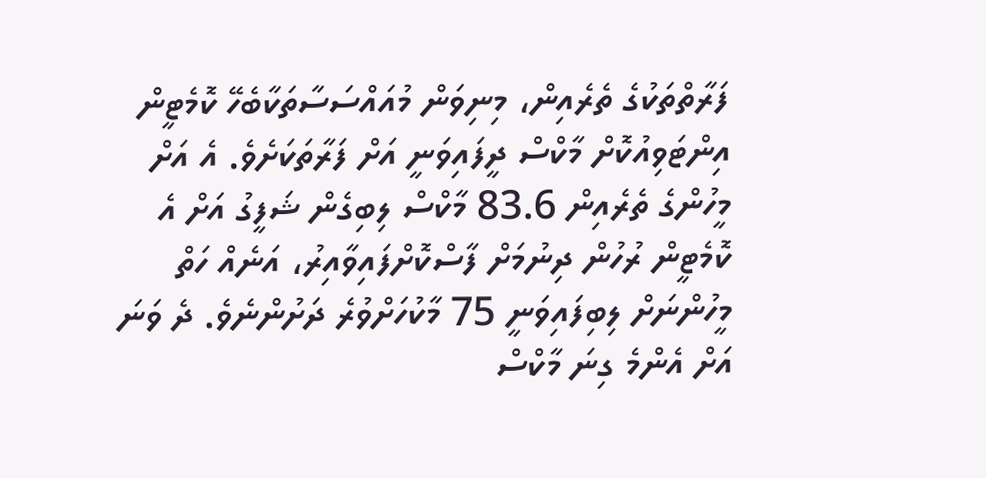ފަރާތްތަކުގެ ތެރެއިން، މިނިވަން މުއައްސަސާތަކާބެހޭ ކޮމެޓީން އިންޓަވިއުކޮށް މާކްސް ދީފައިވަނީ އަށް ފަރާތަކަށެވެ. އެ އަށް މީހުންގެ ތެރެއިން 83.6 މާކްސް ލިބިގެން ޝަފީގު އަށް އެ ކޮމެޓީން ރުހުން ދިނުމަށް ފާސްކޮށްފައިވާއިރު، އަނެއް ހަތް މީހުންނަށް ލިބިފައިވަނީ 75 މާކުހަށްވުރެ ދަށުންނެވެ. ދެ ވަނަ އަށް އެންމެ ގިނަ މާކްސް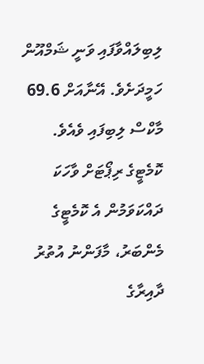ލިބިލައްވާފައި ވަނީ ޝަމްއޫން ހަމީދަށެވެ. އޭނާއަށް 69.6 މާކްސް ލިބިފައި ވެއެވެ.
ކޮމެޓީގެ ރިޕޯޓަށް ވާހަކަ ދައްކަވަމުން އެ ކޮމެޓީގެ މެންބަރު، މާފަންނު އުތުރު ދާއިރާގެ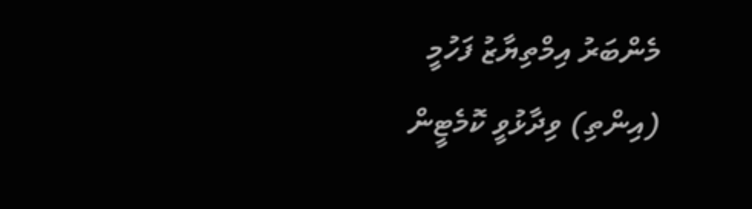މެންބަރު އިމްތިޔާޒު ފަހުމީ (އިންތި) ވިދާޅުވީ ކޮމެޓީން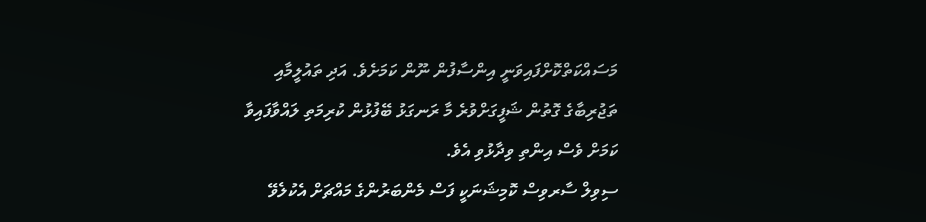މަސައްކަތްކޮށްފައިވަނީ އިންސާފުން ނޫން ކަމަށެވެ. އަދި ތައުލީމާއި ތަޖުރިބާގެ ގޮތުން ޝަފީގަށްވުރެ މާ ރަނގަޅު ބޭފުޅުން ކުރިމަތި ލައްވާފައިވާ ކަމަށް ވެސް އިންތި ވިދާޅުވި އެވެ.
ސިވިލް ސާރވިސް ކޮމިޝަނަކީ ފަސް މެންބަރުންގެ މައްޗަށް އެކުލެވޭ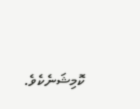ކޮމިޝަނެކެވެ.